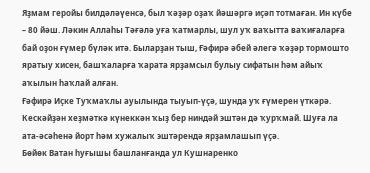Яҙмам геройы билдәләүенсә, был ҡәҙәр оҙаҡ йәшәргә иҫәп тотмаған. Ин күбе – 80 йәш. Ләкин Аллаһы Тәғәлә уға ҡатмарлы, шул уҡ ваҡытта ваҡиғаларға бай оҙон ғүмер бүләк итә. Быларҙан тыш, Ғәфирә әбей әлегә ҡәҙәр тормошто яратыу хисен, башҡаларға ҡарата ярҙамсыл булыу сифатын һәм айыҡ аҡылын һаҡлай алған.
Ғәфирә Иҫке Туҡмаҡлы ауылында тыуып-үҫә, шунда уҡ ғүмерен үткәрә. Кескәйҙән хеҙмәткә күнеккән ҡыҙ бер ниндәй эштән дә ҡурҡмай. Шуға ла ата-әсәһенә йорт һәм хужалыҡ эштәрендә ярҙамлашып үҫә.
Бөйөк Ватан һуғышы башланғанда ул Кушнаренко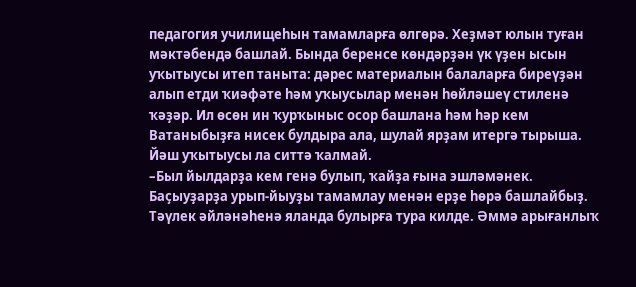педагогия училищеһын тамамларға өлгөрә. Хеҙмәт юлын туған мәктәбендә башлай. Бында беренсе көндәрҙән үк үҙен ысын уҡытыусы итеп таныта: дәрес материалын балаларға биреүҙән алып етди ҡиәфәте һәм уҡыусылар менән һөйләшеү стиленә ҡәҙәр. Ил өсөн ин ҡурҡыныс осор башлана һәм һәр кем Ватаныбыҙға нисек булдыра ала, шулай ярҙам итергә тырыша. Йәш уҡытыусы ла ситтә ҡалмай.
–Был йылдарҙа кем генә булып, ҡайҙа ғына эшләмәнек. Баҫыуҙарҙа урып-йыуҙы тамамлау менән ерҙе һөрә башлайбыҙ. Тәүлек әйләнәһенә яланда булырға тура килде. Әммә арығанлыҡ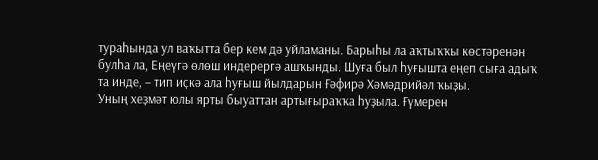тураһында ул ваҡытта бер кем дә уйламаны. Барыһы ла аҡтыҡҡы көстәренән булһа ла, Еңеүгә өлөш индерергә ашҡынды. Шуға был һуғышта еңеп сыға адыҡ та инде, – тип иҫкә ала һуғыш йылдарын Ғәфирә Хәмәдрийәл ҡыҙы.
Уның хеҙмәт юлы ярты быуаттан артығыраҡҡа һуҙыла. Ғүмерен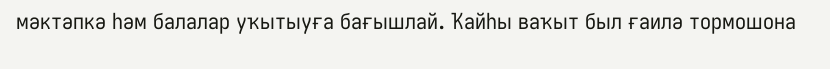мәктәпкә һәм балалар уҡытыуға бағышлай. Ҡайһы ваҡыт был ғаилә тормошона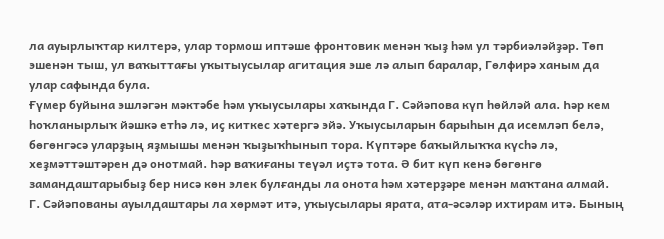ла ауырлыҡтар килтерә, улар тормош иптәше фронтовик менән ҡыҙ һәм ул тәрбиәләйҙәр. Төп эшенән тыш, ул ваҡыттағы уҡытыусылар агитация эше лә алып баралар, Гөлфирә ханым да улар сафында була.
Ғүмер буйына эшләгән мәктәбе һәм уҡыусылары хаҡында Г. Сәйәпова күп һөйләй ала. Һәр кем һоҡланырлыҡ йәшкә етһә лә, иҫ киткес хәтергә эйә. Уҡыусыларын барыһын да исемләп белә, бөгөнгәсә уларҙың яҙмышы менән ҡыҙыҡһынып тора. Күптәре баҡыйлыҡҡа күсһә лә, хеҙмәттәштәрен дә онотмай. Һәр ваҡиғаны теүәл иҫтә тота. Ә бит күп кенә бөгөнгө замандаштарыбыҙ бер нисә көн элек булғанды ла онота һәм хәтерҙәре менән маҡтана алмай.
Г. Сәйәпованы ауылдаштары ла хөрмәт итә, уҡыусылары ярата, ата-әсәләр ихтирам итә. Бының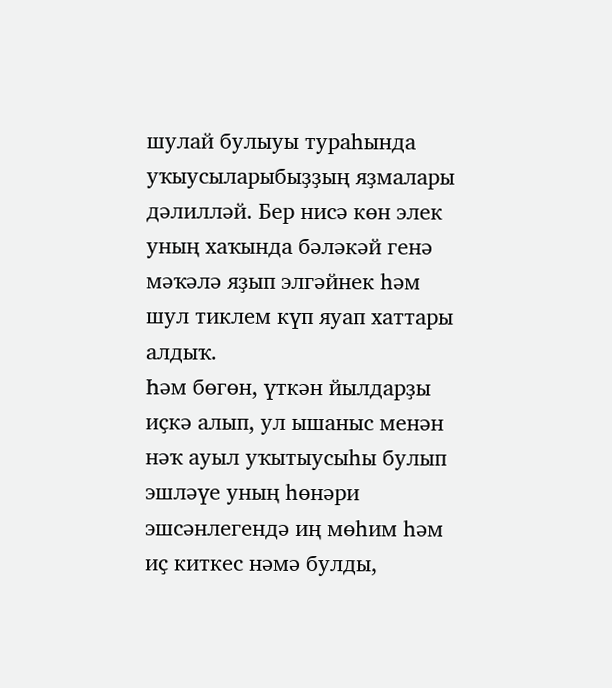шулай булыуы тураһында уҡыусыларыбыҙҙың яҙмалары дәлилләй. Бер нисә көн элек уның хаҡында бәләкәй генә мәҡәлә яҙып элгәйнек һәм шул тиклем күп яуап хаттары алдыҡ.
Һәм бөгөн, үткән йылдарҙы иҫкә алып, ул ышаныс менән нәҡ ауыл уҡытыусыһы булып эшләүе уның һөнәри эшсәнлегендә иң мөһим һәм иҫ киткес нәмә булды,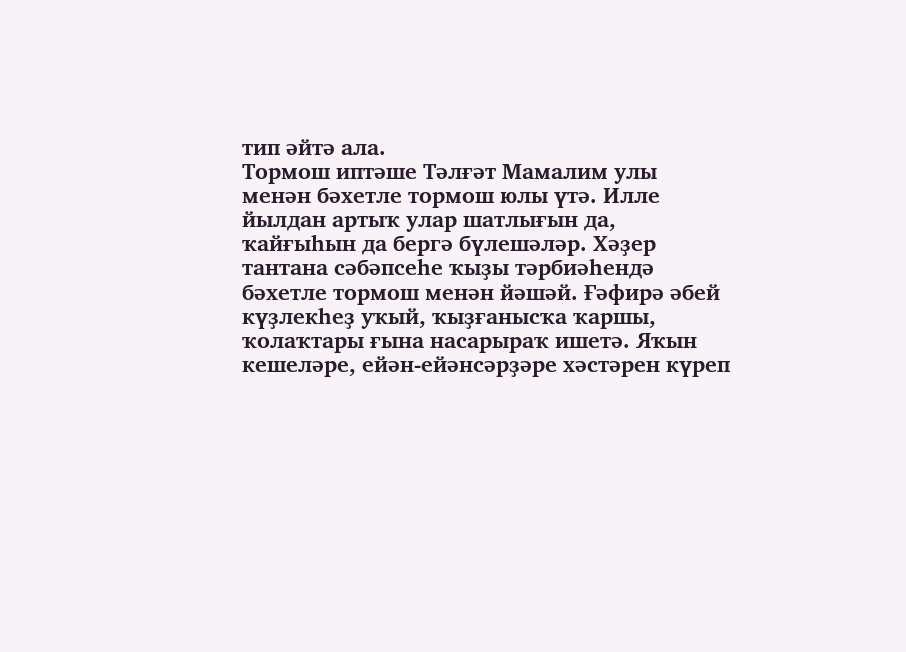тип әйтә ала.
Тормош иптәше Тәлғәт Мамалим улы менән бәхетле тормош юлы үтә. Илле йылдан артыҡ улар шатлығын да, ҡайғыһын да бергә бүлешәләр. Хәҙер тантана сәбәпсеһе ҡыҙы тәрбиәһендә бәхетле тормош менән йәшәй. Ғәфирә әбей күҙлекһеҙ уҡый, ҡыҙғанысҡа ҡаршы, ҡолаҡтары ғына насарыраҡ ишетә. Яҡын кешеләре, ейән-ейәнсәрҙәре хәстәрен күреп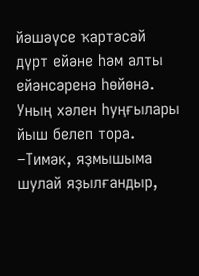йәшәүсе ҡартәсәй дүрт ейәне һәм алты ейәнсәренә һөйөнә. Уның хәлен һуңғылары йыш белеп тора.
–Тимәк, яҙмышыма шулай яҙылғандыр,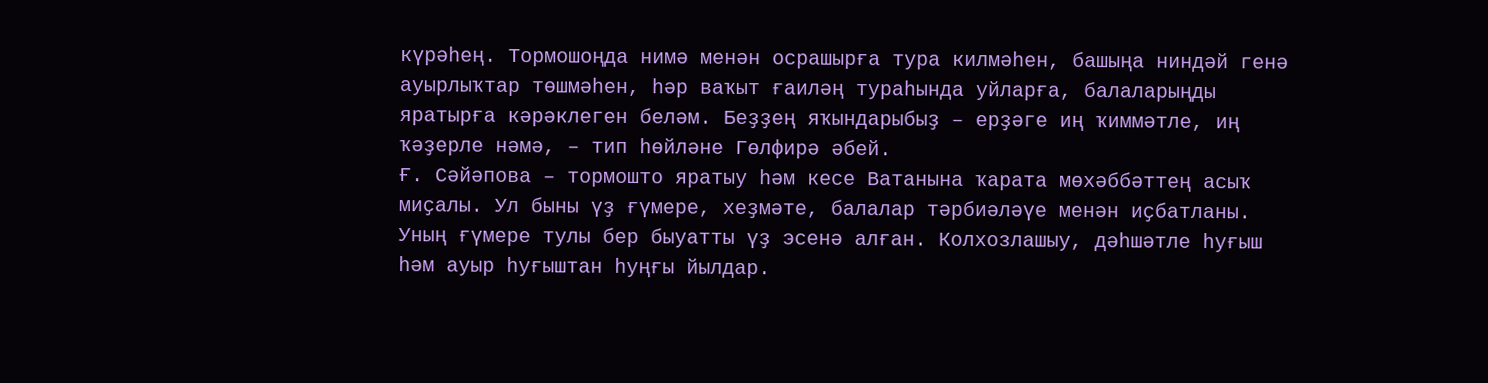күрәһең. Тормошоңда нимә менән осрашырға тура килмәһен, башыңа ниндәй генә ауырлыҡтар төшмәһен, һәр ваҡыт ғаиләң тураһында уйларға, балаларыңды яратырға кәрәклеген беләм. Беҙҙең яҡындарыбыҙ – ерҙәге иң ҡиммәтле, иң ҡәҙерле нәмә, – тип һөйләне Гөлфирә әбей.
Ғ. Сәйәпова – тормошто яратыу һәм кесе Ватанына ҡарата мөхәббәттең асыҡ миҫалы. Ул быны үҙ ғүмере, хеҙмәте, балалар тәрбиәләүе менән иҫбатланы. Уның ғүмере тулы бер быуатты үҙ эсенә алған. Колхозлашыу, дәһшәтле һуғыш һәм ауыр һуғыштан һуңғы йылдар.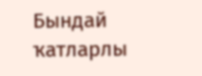Бындай ҡатларлы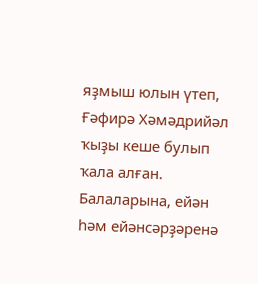яҙмыш юлын үтеп, Ғәфирә Хәмәдрийәл ҡыҙы кеше булып ҡала алған. Балаларына, ейән һәм ейәнсәрҙәренә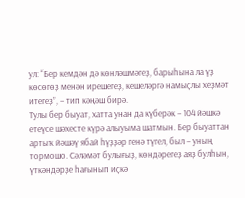ул: “Бер кемдән дә көнләшмәгеҙ, барыһына ла үҙ көсөгөҙ менән ирешегеҙ, кешеләргә намыҫлы хеҙмәт итегеҙ”, – тип кәңәш бирә.
Тулы бер быуат, хатта унан да күберәк – 104 йәшкә етеүсе шәхесте күрә алыуыма шатмын. Бер быуаттан артыҡ йәшәү ябай һүҙҙәр генә түгел, был – уның тормошо. Сәләмәт булығыҙ, көндәрегеҙ аяҙ булһын, үткәндәрҙе һағынып иҫкә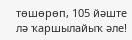төшөрөп, 105 йәште лә ҡаршылайыҡ әле!